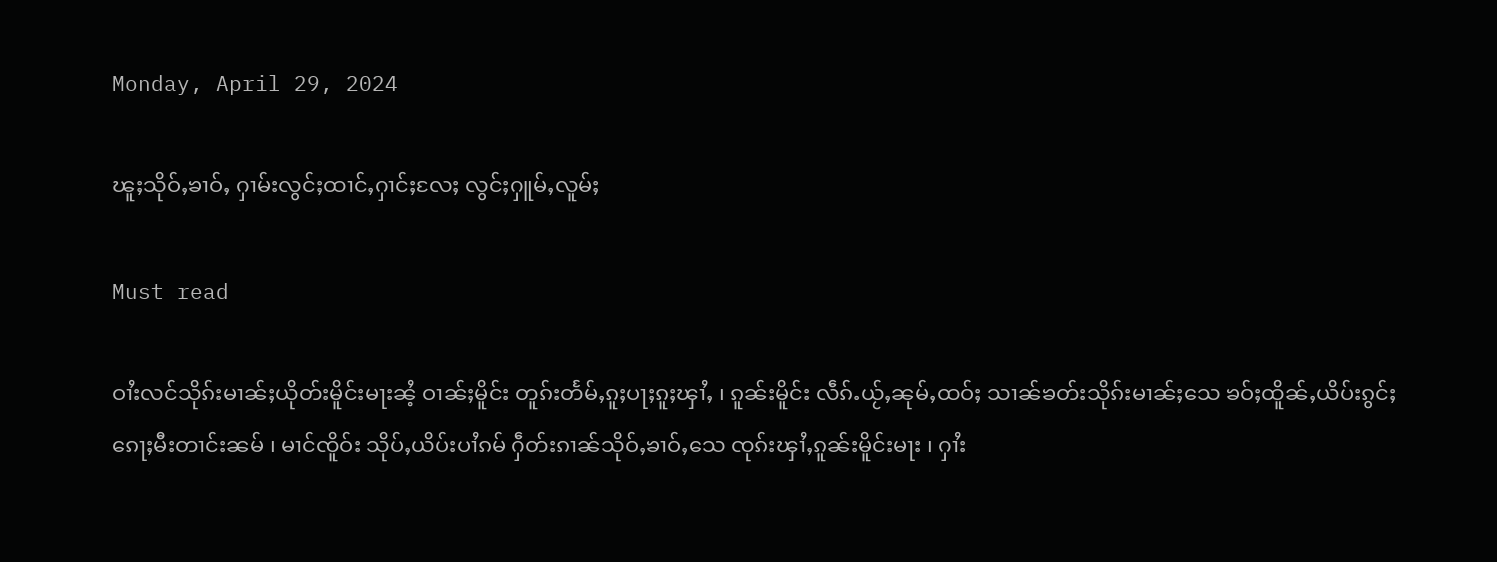Monday, April 29, 2024

ၽူႈသိုဝ်ႇၶၢဝ်ႇ ႁၢမ်းလွင်ႈထၢင်ႇႁၢင်ႈလႄႈ လွင်ႈႁူမ်ႇလူမ်ႈ

Must read

ဝၢႆးလင်သိုၵ်းမၢၼ်ႈယိုတ်းမိူင်းမႃးၼႆ့ ဝၢၼ်ႈမိူင်း တူၵ်းတႅမ်ႇၵူႈပႃႈၵူႈၾၢႆႇ ၊ ၵူၼ်းမိူင်း လဵၵ်ႉယႂ်ႇၼုမ်ႇထဝ်ႈ သၢၼ်ၶတ်းသိုၵ်းမၢၼ်ႈသေ ၶဝ်ႈထိူၼ်ႇယိပ်းၵွင်ႈၵေႃႈမီးတၢင်းၼမ် ၊ မၢင်ၸိူဝ်း သိုပ်ႇယိပ်းပၢႆၵမ် ႁဵတ်းၵၢၼ်သိုဝ်ႇၶၢဝ်ႇသေ ၸုၵ်းၾၢႆႇၵူၼ်းမိူင်းမႃး ၊ ႁၢႆး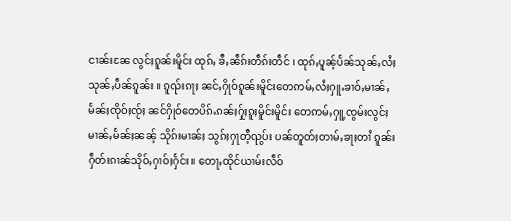ငၢၼ်းၼႄ လွင်ႈၵူၼ်းမိူင်း ထုၵ်ႇ ၶီႇၼဵၵ်းတဵၵ်းတဵင် ၊ ထုၵ်ႇပူၼ့်ပႅၼ်သုၼ်ႇလႆႈသုၼ်ႇပဵၼ်ၵူၼ်း ။ ၵူၺ်းၵႃႈ ၼင်ႇႁိုဝ်ၵူၼ်းမိူင်းတေဢမ်ႇလႆႈႁူႉၶၢဝ်ႇမၢၼ်ႇမႅၼ်ႈၸိုဝ်ႈၸႂ်ႈ ၼင်ႁိုဝ်တေပိၵ်ႉၵၼ်ႈႁႂ်ႈၵူႈမိူင်းမိူင်း တေဢမ်ႇႁူ့ၸွမ်းလွင်ႈမၢၼ်ႇမႅၼ်ႈၼၼ့် သိုၵ်းမၢၼ်ႈ သွၵ်ႈႁႃတီ့ၺွပ်း ပၼ်တူတ်ႈတၢမ်ႇၶႃႈတၢႆ ၵူၼ်းႁဵတ်းၵၢၼ်သိုဝ်ႇႁၢဝ်ႈႁႅင်း။ တေႃႇထိုင်ယၢမ်းလဵဝ်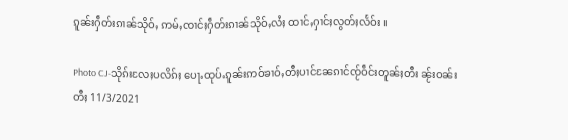ၵူၼ်းႁဵတ်းၵၢၼ်သိုဝ်ႇ ဢမ်ႇၸၢင်ႈႁဵတ်းၵၢၼ်သိုဝ်ႇလႆႈ ထၢင်ႇႁၢင်ႈလွတ်ႈလႅဝ်း ။

Photo CJ-သိုၵ်းလႄႈပလိၵ်ႈ ပေႃႉထုပ်ႉၵူၼ်းဢဝ်ၶၢဝ်ႇတီႈပၢင်ၼႄၵၢင်ၸႂ်ဝဵင်းတူၼ်ႈတီး ၼႂ်းဝၼ်းတီႈ 11/3/2021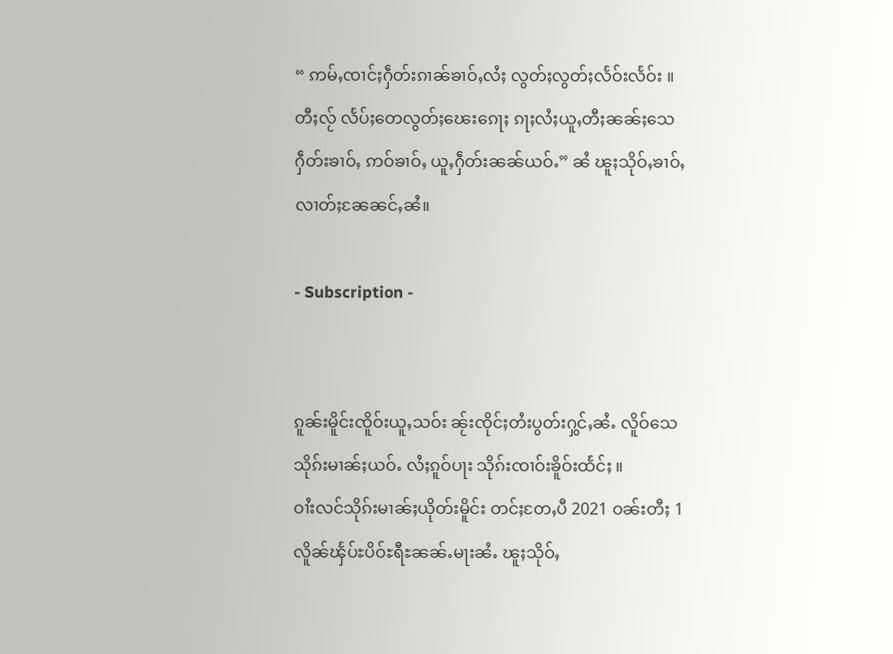“ ဢမ်ႇၸၢင်ႈႁဵတ်းၵၢၼ်ၶၢဝ်ႇလႆႈ လွတ်ႈလွတ်ႈလႅဝ်းလႅဝ်း ။ တီႈလႂ် လႅပ်ႈတေလွတ်ႈၽေးၵေႃႈ ၵႃႈလႆႈယူႇတီႈၼၼ်ႈသေ ႁဵတ်းၶၢဝ်ႇ ဢဝ်ၶၢဝ်ႇ ယူႇႁဵတ်းၼၼ်ယဝ်ႉ” ၼႆ ၽူႈသိုဝ်ႇၶၢဝ်ႇ လၢတ်ႈၼႄၼင်ႇၼႆ။

- Subscription -


ၵူၼ်းမိူင်းၸိူဝ်းယူႇသဝ်း ၼႂ်းၸိုင်ႈတႆးပွတ်းႁွင်ႇၼႆႉ လိူဝ်သေသိုၵ်းမၢၼ်ႈယဝ်ႉ လႆႈၵူဝ်ပႃး သိုၵ်းၸၢဝ်းၶိူဝ်းထႅင်ႈ ။
ဝၢႆးလင်သိုၵ်းမၢၼ်ႈယိုတ်းမိူင်း တင်ႈတႄႇပီ 2021 ဝၼ်းတီႈ 1 လိူၼ်ၾႅပ်ႊပိဝ်ႊရီႊၼၼ်ႉမႃးၼႆႉ ၽူႈသိုဝ်ႇ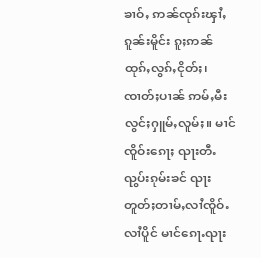ၶၢဝ်ႇ ဢၼ်ၸုၵ်းၾၢႆႇၵူၼ်းမိူင်း ၵူႈဢၼ် ထုၵ်ႇလွၵ်ႇငိုတ်ႈ၊ ၸၢတ်ႈပၢၼ် ဢမ်ႇမီးလွင်ႈႁူမ်ႇလူမ်ႈ။ မၢင်ၸိူဝ်းၵေႃႈ ၺႃးတီႉၺွပ်းၵုမ်းၶင် ၺႃးတူတ်ႈတၢမ်ႇလၢႆၸိူဝ်ႉလၢႆပိူင် မၢင်ၵေႃႉၺႃး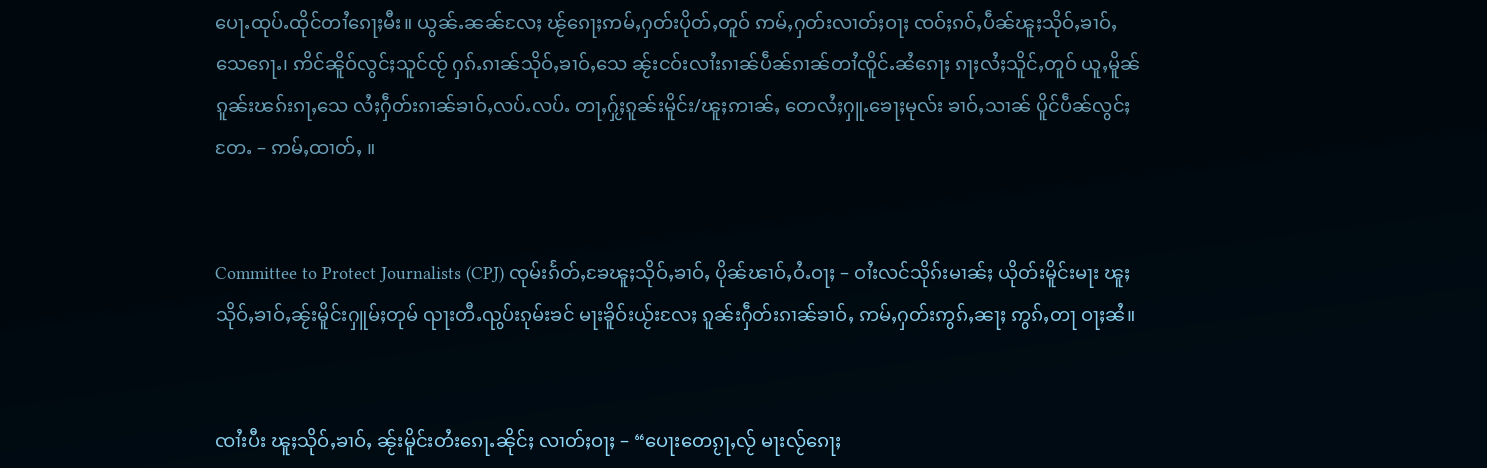ပေႃႉထုပ်ႉထိုင်တၢႆၵေႃႈမီး။ ယွၼ်ႉၼၼ်လႄႈ ၽႂ်ၵေႃႈဢမ်ႇႁတ်းပိုတ်ႇတူဝ် ဢမ်ႇႁတ်းလၢတ်ႈဝႃႈ ၸဝ်ႈၵဝ်ႇပဵၼ်ၽူႈသိုဝ်ႇၶၢဝ်ႇသေၵေႃႉ၊ ဢိင်ၼိူဝ်လွင်ႈသူင်ၸႂ် ႁၵ်ႉၵၢၼ်သိုဝ်ႇၶၢဝ်ႇသေ ၼႂ်းငဝ်းလၢႆးၵၢၼ်ပဵၼ်ၵၢၼ်တၢႆၸိူင်ႉၼႆၵေႃႈ ၵႃႈလႆႈသိူင်ႇတူဝ် ယူႇမိူၼ်ၵူၼ်းၽၵ်းၵႃႇသေ လႆႈႁဵတ်းၵၢၼ်ၶၢဝ်ႇလပ်ႉလပ်ႉ တႃႇႁႂ်ႈၵူၼ်းမိူင်း/ၽူႈဢၢၼ်ႇ တေလႆႈႁူႉၶေႃႈမုလ်း ၶၢဝ်ႇသၢၼ် ပိူင်ပဵၼ်လွင်ႈတႄႉ – ဢမ်ႇထၢတ်ႇ ။


Committee to Protect Journalists (CPJ) ၸုမ်းၵႅတ်ႇၶႄၽူႈသိုဝ်ႇၶၢဝ်ႇ ပိုၼ်ၽၢဝ်ႇဝႆႉဝႃႈ – ဝၢႆးလင်သိုၵ်းမၢၼ်ႈ ယိုတ်းမိူင်းမႃး ၽူႈသိုဝ်ႇၶၢဝ်ႇၼႂ်းမိူင်းႁူမ်ႈတုမ် ၺႃးတီႉၺွပ်းၵုမ်းၶင် မႃးၶိူဝ်းယႂ်းလႄႈ ၵူၼ်းႁဵတ်းၵၢၼ်ၶၢဝ်ႇ ဢမ်ႇႁတ်းဢွၵ်ႇၼႃႈ ဢွၵ်ႇတႃ ဝႃႈၼႆ။


ၸၢႆးပီး ၽူႈသိုဝ်ႇၶၢဝ်ႇ ၼႂ်းမိူင်းတႆးၵေႃႉၼိုင်ႈ လၢတ်ႈဝႃႈ – “ပေႃးတေၵႂႃႇလႂ် မႃးလႂ်ၵေႃႈ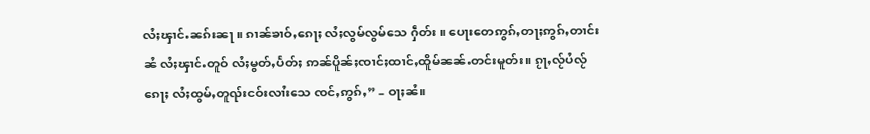လႆႈၾၢင်ႉၼၵ်းၼႃ ။ ၵၢၼ်ၶၢဝ်ႇၵေႃႈ လႆႈလွမ်လွမ်သေ ႁဵတ်း ။ ပေႃးတေဢွၵ်ႇတႃႈဢွၵ်ႇတၢင်းၼႆ လႆႈၾၢင်ႉတူဝ် လႆႈမွတ်ႇပႅတ်ႈ ဢၼ်ပိူၼ်ႈၸၢင်ႈထၢင်ႇထိူမ်ၼၼ်ႉတင်းမူတ်း။ ၵႂႃႇလႂ်ပႆလႂ်ၵေႃႈ လႆႈထွမ်ႇတူၺ်းငဝ်းလၢႆးသေ ၸင်ႇဢွၵ်ႇ” – ဝႃႈၼႆ။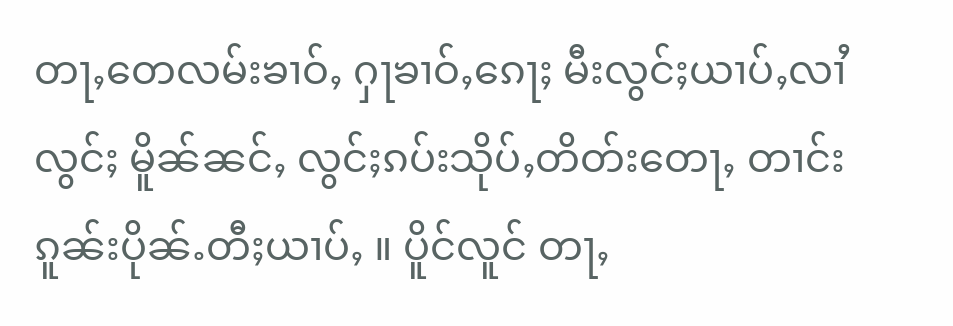တႃႇတေလမ်းၶၢဝ်ႇ ႁႃၶၢဝ်ႇၵေႃႈ မီးလွင်ႈယၢပ်ႇလၢႆလွင်ႈ မိူၼ်ၼင်ႇ လွင်ႈၵပ်းသိုပ်ႇတိတ်းတေႃႇ တၢင်းၵူၼ်းပိုၼ်ႉတီႈယၢပ်ႇ ။ ပိူင်လူင် တႃႇ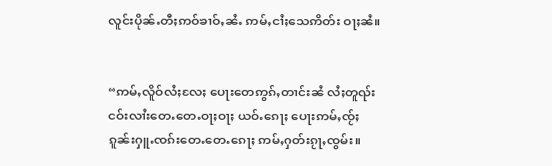လူင်းပိုၼ်ႉတီႈဢဝ်ၶၢဝ်ႇၼႆႉ ဢမ်ႇငၢႆႈသေဢိတ်း ဝႃႈၼႆ။


“ဢမ်ႇလိူဝ်လႆႈလႄႈ ပေႃးတေဢွၵ်ႇတၢင်းၼႆ လႆႈတူၺ်းငဝ်းလၢႆးတေႉတေႉဝႃႈဝႃႈ ယဝ်ႉၵေႃႈ ပေႃးဢမ်ႇၸႂ်ႈ ၵူၼ်းႁူႉၸၵ်းတေႉတေႉၵေႃႈ ဢမ်ႇႁတ်းၵႂႃႇၸွမ်း။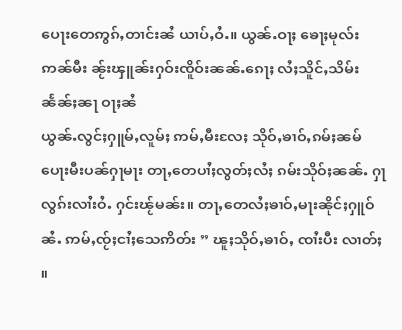ပေႃးတေဢွၵ်ႇတၢင်းၼႆ ယၢပ်ႇဝႆႉ။ ယွၼ်ႉဝႃႈ ၶေႃႈမုလ်းဢၼ်မီး ၼႂ်းၾူၼ်းႁဝ်းၸိူဝ်းၼၼ်ႉၵေႃႈ လႆႈသိူင်ႇသိမ်းၼႅၼ်ႈၼႃ ဝႃႈၼႆ
ယွၼ်ႉလွင်ႈႁူမ်ႇလူမ်ႈ ဢမ်ႇမီးလႄႈ သိုဝ်ႇၶၢဝ်ႇၵမ်ႈၼမ် ပေႃးမီးပၼ်ႁႃမႃး တႃႇတေပၢႆႈလွတ်ႈလႆႈ ၵမ်းသိုဝ်ႈၼၼ်ႉ ႁႃလွၵ်းလၢႆးဝႆႉ ႁင်းၽႂ်မၼ်း။ တႃႇတေလႆႈၶၢဝ်ႇမႃးၼိုင်ႈႁူဝ်ၼႆႉ ဢမ်ႇၸႂ်ႈငၢႆႈသေဢိတ်း ” ၽူႈသိုဝ်ႇၶၢဝ်ႇ ၸၢႆးပီး လၢတ်ႈ ။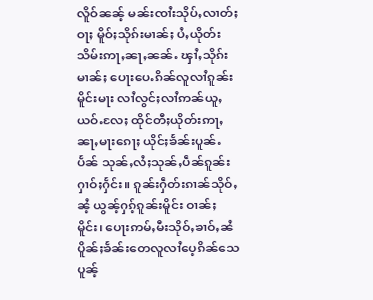လိူဝ်ၼၼ့် မၼ်းၸၢႆးသိုပ်ႇလၢတ်ႈဝႃႈ မိူဝ်ႈသိုၵ်းမၢၼ်ႈ ပႆႇယိုတ်းသိမ်းဢႃႇၼႃႇၼၼ်ႉ ၾၢႆႇသိုၵ်းမၢၼ်ႈ ပေႃးပေႉၵိၼ်လူလၢႆၵူၼ်းမိူင်းမႃး လၢႆလွင်ႈလၢႆဢၼ်ယူႇယဝ်ႉလႄႈ ထိုင်တီႈယိုတ်းဢႃႇၼႃႇမႃးၵေႃႈ ယိုင်ႈၶႅၼ်းပူၼ်ႉပႅၼ် သုၼ်ႇလႆႈသုၼ်ႇပဵၼ်ၵူၼ်း ႁၢဝ်ႈႁႅင်း။ ၵူၼ်းႁဵတ်းၵၢၼ်သိုဝ်ႇၼႆ့ ယွၼ့်ႁၵ့်ၵူၼ်းမိူင်း ဝၢၼ်ႈမိူင်း၊ ပေႃးဢမ်ႇမီးသိုဝ်ႇၶၢဝ်ႇၼႆ ပိူၼ်ႈၶႅၼ်းတေလူလၢႆပေ့ၵိၼ်သေ ပူၼ့်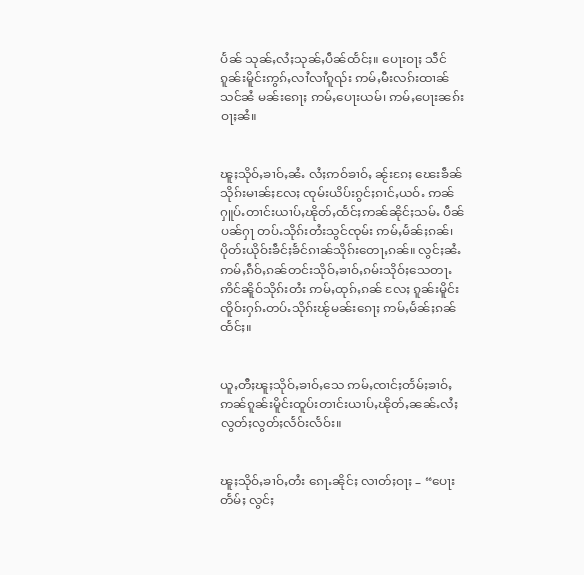ပႅၼ် သုၼ်ႇလႆႈသုၼ်ႇပဵၼ်ထႅင်ႈ။ ပေႃးဝႃႈ သဵင်ၵူၼ်းမိူင်းဢွၵ်ႇလၢႆလၢႆၵူၺ်း ဢမ်ႇမီးလၵ်းထၢၼ်သင်ၼႆ မၼ်းၵေႃႈ ဢမ်ႇပေႃးယမ်၊ ဢမ်ႇပေႃးၼၵ်း ဝႃႈၼႆ။


ၽူႈသိုဝ်ႇၶၢဝ်ႇၼႆႉ လႆႈဢဝ်ၶၢဝ်ႇ ၼႂ်းၵႄႈ ၽေးၶဵၼ်သိုၵ်းမၢၼ်ႈလႄႈ ၸုမ်းယိပ်းၵွင်ႈၵၢင်ႇယဝ်ႉ ဢၼ်ႁူပ်ႉတၢင်းယၢပ်ႇၽိုတ်ႇထႅင်ႈဢၼ်ၼိုင်ႈသမ်ႉ ပဵၼ်ပၼ်ႁႃ တပ်ႉသိုၵ်းတႆးသွင်ၸုမ်း ဢမ်ႇမႅၼ်ႈၵၼ်၊ ပိုတ်းယိုဝ်းၶဵင်ႈၶႅင်ၵၢၼ်သိုၵ်းတေႃႇၵၼ်။ လွင်ႈၼႆႉ ဢမ်ႇၵဵဝ်ႇၵၼ်တင်းသိုဝ်ႇၶၢဝ်ႇၵမ်းသိုဝ်ႈသေတႃႉ ဢိင်ၼိူဝ်သိုၵ်းတႆး ဢမ်ႇထုၵ်ႇၵၼ် လႄႈ ၵူၼ်းမိူင်း ၸိူဝ်းႁၵ်ႉတပ်ႉသိုၵ်းၽႂ်မၼ်းၵေႃႈ ဢမ်ႇမႅၼ်ႈၵၼ်ထႅင်ႈ။


ယူႇတီႈၽူႈသိုဝ်ႇၶၢဝ်ႇသေ ဢမ်ႇၸၢင်ႈတႅမ်ႈၶၢဝ်ႇ ဢၼ်ၵူၼ်းမိူင်းထူပ်းတၢင်းယၢပ်ႇၽိုတ်ႇၼၼ်ႉလႆႈ လွတ်ႈလွတ်ႈလႅဝ်းလႅဝ်း။


ၽူႈသိုဝ်ႇၶၢဝ်ႇတႆး ၵေႃႉၼိုင်ႈ လၢတ်ႈဝႃႈ – “ပေႃးတႅမ်ႈ လွင်ႈ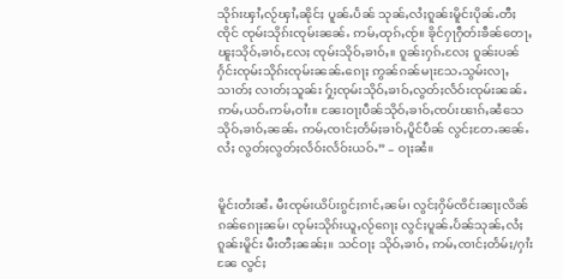သိုၵ်းၾၢႆႇလႂ်ၾၢႆႇၼိုင်ႈ ပူၼ်ႉပႅၼ် သုၼ်ႇလႆႈၵူၼ်းမိူင်းပိုၼ်ႉတီႈၸိုင် ၸုမ်းသိုၵ်းၸုမ်းၼၼ်ႉ ဢမ်ႇထုၵ်ႇၸႂ်။ ၶိုင်ႁႃႁဵတ်းၶဵၼ်တေႃႇ ၽူႈသိုဝ်ႇၶၢဝ်ႇလႄႈ ၸုမ်းသိုဝ်ႇၶၢဝ်ႇ။ ၵူၼ်းႁၵ်ႉလႄႈ ၵူၼ်းပၼ်ႁႅင်းၸုမ်းသိုၵ်းၸုမ်းၼၼ်ႉၵေႃႈ ဢွၼ်ၵၼ်မႃးသႄႉသွမ်းလႃႇသၢတ်ႈ လၢတ်ႈသူၼ်း ႁႂ်ႈၸုမ်းသိုဝ်ႇၶၢဝ်ႇလွတ်ႈလႅဝ်းၸုမ်းၼၼ်ႉ ဢမ်ႇယဝ်ႉဢမ်ႇဝၢႆး။ ၼႄးဝႃႈပဵၼ်သိုဝ်ႇၶၢဝ်ႇၸပ်းၽၢၵ်ႇၼႆသေ သိုဝ်ႇၶၢဝ်ႇၼၼ်ႉ ဢမ်ႇၸၢင်ႈတႅမ်ႈၶၢဝ်ႇပိူင်ပဵၼ် လွင်ႈတႄႉၼၼ်ႉလႆႈ လွတ်ႈလွတ်ႈလႅဝ်းလႅဝ်းယဝ်ႉ” – ဝႃႈၼႆ။


မိူင်းတႆးၼႆႉ မီးၸုမ်းယိပ်းၵွင်ႈၵၢင်ႇၼမ်၊ လွင်ႈႁိမ်ၸိင်းၼႃႈလိၼ်ၵၼ်ၵေႃႈၼမ်၊ ၸုမ်းသိုၵ်းယူႇလႂ်ၵေႃႈ လွင်ႈပူၼ်ႉပႅၼ်သုၼ်ႇလႆႈၵူၼ်းမိူင်း မီးတီႈၼၼ်ႈ။ သင်ဝႃႈ သိုဝ်ႇၶၢဝ်ႇ ဢမ်ႇၸၢင်ႈတႅမ်ႈ/ႁၢႆးၼႄ လွင်ႈ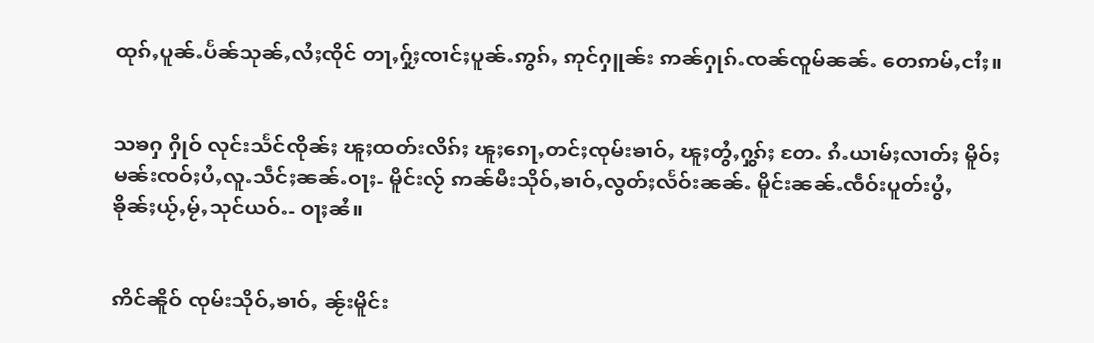ထုၵ်ႇပူၼ်ႉပႅၼ်သုၼ်ႇလႆႈၸိုင် တႃႇႁႂ်ႈၸၢင်ႈပူၼ်ႉဢွၵ်ႇ ဢုင်ႁူၼ်း ဢၼ်ႁုၵ်ႉၸၼ်ၸူမ်ၼၼ်ႉ တေဢမ်ႇငၢႆႈ။


သၶႁ ႁိုဝ် လုင်းသႅင်ၸိုၼ်ႈ ၽူႈထတ်းလိၵ်ႈ ၽူႈၵေႃႇတင်ႈၸုမ်းၶၢဝ်ႇ ၽူႈတွႆႇႁွၵ်ႈ တႄႉ ၵႆႉယၢမ်ႈလၢတ်ႈ မိူဝ်ႈမၼ်းၸဝ်ႈပႆႇလူႉသဵင်ႈၼၼ်ႉဝႃႈ- မိူင်းလႂ် ဢၼ်မီးသိုဝ်ႇၶၢဝ်ႇလွတ်ႈလႅဝ်းၼၼ်ႉ မိူင်းၼၼ်ႉၸဵဝ်းပူတ်းပွႆႇ ၶိုၼ်ႈယႂ်ႇမႂ်ႇသုင်ယဝ်ႉ- ဝႃႈၼႆ။


ဢိင်ၼိူဝ် ၸုမ်းသိုဝ်ႇၶၢဝ်ႇ ၼႂ်းမိူင်း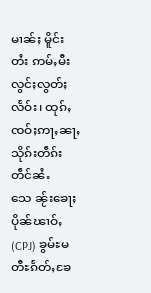မၢၼ်ႈ မိူင်းတႆး ဢမ်ႇမီးလွင်ႈလွတ်ႈလႅဝ်း၊ ထုၵ်ႇၸဝ်ႈဢႃႇၼႃႇသိုၵ်းတဵၵ်းတဵင်ၼႆႉသေ ၼႂ်းၶေႃႈပိုၼ်ၽၢဝ်ႇ (CPJ) ၶွမ်ႊမတီႊၵႅတ်ႇၶႄ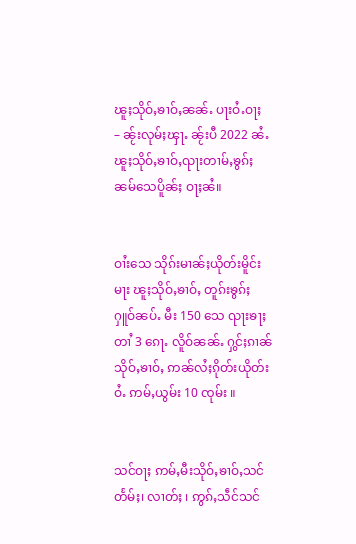ၽူႈသိုဝ်ႇၶၢဝ်ႇၼၼ်ႉ ပႃးဝႆႉဝႃႈ – ၼႂ်းလုမ်ႈၾႃႉ ၼႂ်းပီ 2022 ၼႆႉ ၽူႈသိုဝ်ႇၶၢဝ်ႇၺႃးတၢမ်ႇၶွၵ်ႈ ၼမ်သေပိူၼ်ႈ ဝႃႈၼႆ။


ဝၢႆးသေ သိုၵ်းမၢၼ်ႈယိုတ်းမိူင်းမႃး ၽူႈသိုဝ်ႇၶၢဝ်ႇ တူၵ်းၶွၵ်ႈ ႁူဝ်ၼပ်ႉ မီး 150 သေ ၺႃးၶႃႈတၢႆ 3 ၵေႃႉ လိူဝ်ၼၼ်ႉ ႁွင်ႈၵၢၼ်သိုဝ်ႇၶၢဝ်ႇ ဢၼ်လႆႈၵိုတ်းယိုတ်းဝႆႉ ဢမ်ႇယွမ်း 10 ၸုမ်း ။


သင်ဝႃႈ ဢမ်ႇမီးသိုဝ်ႇၶၢဝ်ႇသင် တႅမ်ႈ၊ လၢတ်ႈ ၊ ဢွၵ်ႇသဵင်သင်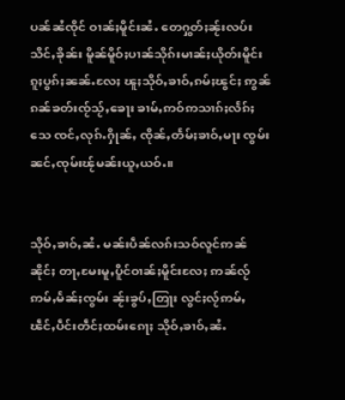ပၼ်ၼႆၸိုင် ဝၢၼ်ႈမိူင်းၼႆႉ တေႁွတ်ႈၼႂ်းလပ်းသိင်ႇၶိုၼ်း မိူၼ်မိူဝ်ႈပၢၼ်သိုၵ်းမၢၼ်ႈယိုတ်းမိူင်းၵူႈပွၵ်ႈၼၼ်ႉလႄႈ ၽူႈသိုဝ်ႇၶၢဝ်ႇၵမ်ႈၽွင်ႈ ဢွၼ်ၵၼ်ၶတ်းၸႂ်သႂ်ႇၶေႃး ၶၢမ်ႇဢဝ်ဢသၢၵ်ႈလႅၵ်ႈသေ ၸင်ႇလုၵ်ႉႁိုၼ်ႇ ၸိုၼ်ႇတႅမ်ႈၶၢဝ်ႇမႃး ၸွမ်းၼင်ႇၸုမ်းၽႂ်မၼ်းယူႇယဝ်ႉ။


သိုဝ်ႇၶၢဝ်ႇၼႆႉ မၼ်းပဵၼ်လၵ်းသဝ်လူင်ဢၼ်ၼိုင်ႈ တႃႇမႄးမူႇပိူင်ဝၢၼ်ႈမိူင်းလႄႈ ဢၼ်လႂ် ဢမ်ႇမႅၼ်ႈၸွမ်း ၼႂ်းၶွပ်ႇတြႃး လွင်ႈလႂ်ဢမ်ႇၽဵင်ႇပဵင်းတဵင်ႈထမ်းၵေႃႈ သိုဝ်ႇၶၢဝ်ႇၼႆႉ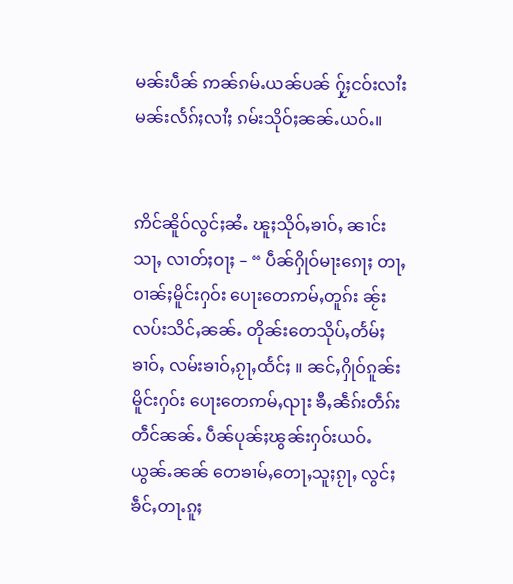မၼ်းပဵၼ် ဢၼ်ၵမ်ႉယၼ်ပၼ် ႁႂ်ႈငဝ်းလၢႆးမၼ်းလႅၵ်ႈလၢႆႈ ၵမ်းသိုဝ်ႈၼၼ်ႉယဝ်ႉ။


ဢိင်ၼိူဝ်လွင်ႈၼႆႉ ၽူႈသိုဝ်ႇၶၢဝ်ႇ ၼၢင်းသႃႇ လၢတ်ႈဝႃႈ – “ ပဵၼ်ႁိုဝ်မႃးၵေႃႈ တႃႇဝၢၼ်ႈမိူင်းႁဝ်း ပေႃးတေဢမ်ႇတူၵ်း ၼႂ်းလပ်းသိင်ႇၼၼ်ႉ တိုၼ်းတေသိုပ်ႇတႅမ်ႈၶၢဝ်ႇ လမ်းၶၢဝ်ႇၵႂႃႇထႅင်ႈ ။ ၼင်ႇႁိုဝ်ၵူၼ်းမိူင်းႁဝ်း ပေႃးတေဢမ်ႇၺႃး ၶီႇၼဵၵ်းတဵၵ်းတဵင်ၼၼ်ႉ ပဵၼ်ပုၼ်ႈၽွၼ်းႁဝ်းယဝ်ႉ ယွၼ်ႉၼၼ် တေၶၢမ်ႇတေႃႇသူႈၵႂႃႇ လွင်ႈၶဵင်ႇတႃႉၵူႈ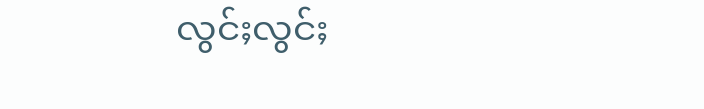လွင်ႈလွင်ႈ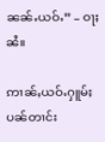ၼၼ်ႉယဝ်ႉ” – ဝႃႈၼႆ။

ဢၢၼ်ႇယဝ်ႉႁူမ်ႈပၼ်တၢင်း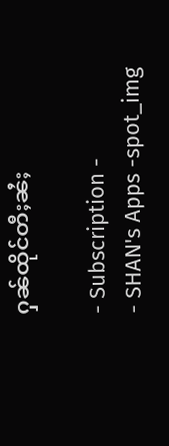ႁၼ်ထိုင်တီႈၼႆႈ

- Subscription -
- SHAN's Apps -spot_img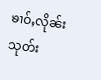ၶၢဝ်ႇလိုၼ်းသုတ်း